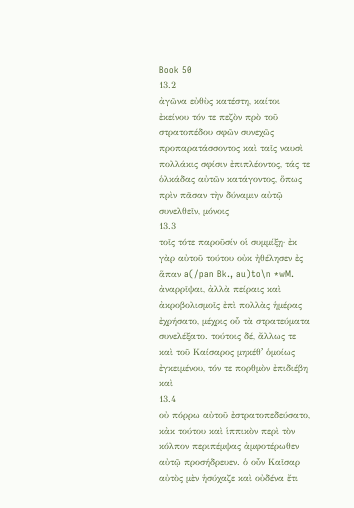Book 50
13.2
ἀγῶνα εὐθὺς κατέστη, καίτοι ἐκείνου τόν τε πεζὸν πρὸ τοῦ στρατοπέδου σφῶν συνεχῶς προπαρατάσσοντος καὶ ταῖς ναυσὶ πολλάκις σφίσιν ἐπιπλέοντος, τάς τε ὁλκάδας αὐτῶν κατάγοντος, ὅπως πρὶν πᾶσαν τὴν δύναμιν αὐτῷ συνελθεῖν, μόνοις
13.3
τοῖς τότε παροῦσίν οἱ συμμίξῃ· ἐκ γὰρ αὐτοῦ τούτου οὐκ ἠθέλησεν ἐς ἅπαν a(/pan Bk., au)to\n *wM. ἀναρρῖψαι, ἀλλὰ πείραις καὶ ἀκροβολισμοῖς ἐπὶ πολλὰς ἡμέρας ἐχρήσατο, μέχρις οὗ τὰ στρατεύματα συνελέξατο. τούτοις δέ, ἄλλως τε καὶ τοῦ Καίσαρος μηκέθʼ ὁμοίως ἐγκειμένου, τόν τε πορθμὸν ἐπιδιέβη καὶ
13.4
οὐ πόρρω αὐτοῦ ἐστρατοπεδεύσατο, κἀκ τούτου καὶ ἱππικὸν περὶ τὸν κόλπον περιπέμψας ἀμφοτέρωθεν αὐτῷ προσήδρευεν. ὁ οὖν Καῖσαρ αὐτὸς μὲν ἡσύχαζε καὶ οὐδένα ἔτι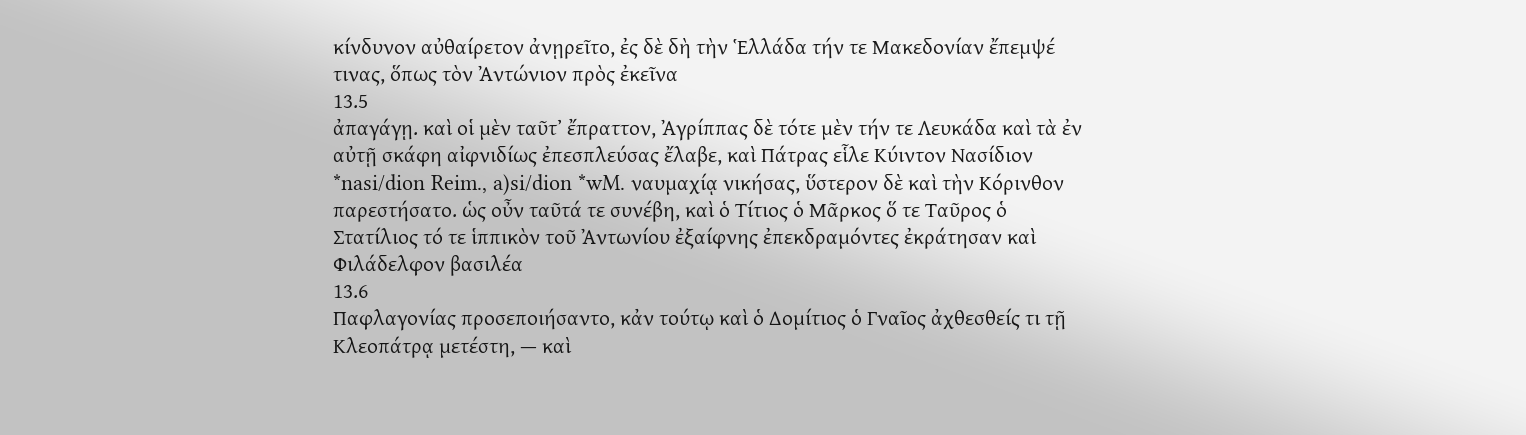κίνδυνον αὐθαίρετον ἀνῃρεῖτο, ἐς δὲ δὴ τὴν Ἑλλάδα τήν τε Μακεδονίαν ἔπεμψέ τινας, ὅπως τὸν Ἀντώνιον πρὸς ἐκεῖνα
13.5
ἀπαγάγῃ. καὶ οἱ μὲν ταῦτʼ ἔπραττον, Ἀγρίππας δὲ τότε μὲν τήν τε Λευκάδα καὶ τὰ ἐν αὐτῇ σκάφη αἰφνιδίως ἐπεσπλεύσας ἔλαβε, καὶ Πάτρας εἷλε Κύιντον Νασίδιον *nasi/dion Reim., a)si/dion *wM. ναυμαχίᾳ νικήσας, ὕστερον δὲ καὶ τὴν Κόρινθον παρεστήσατο. ὡς οὖν ταῦτά τε συνέβη, καὶ ὁ Τίτιος ὁ Μᾶρκος ὅ τε Ταῦρος ὁ Στατίλιος τό τε ἱππικὸν τοῦ Ἀντωνίου ἐξαίφνης ἐπεκδραμόντες ἐκράτησαν καὶ Φιλάδελφον βασιλέα
13.6
Παφλαγονίας προσεποιήσαντο, κἀν τούτῳ καὶ ὁ Δομίτιος ὁ Γναῖος ἀχθεσθείς τι τῇ Κλεοπάτρᾳ μετέστη, — καὶ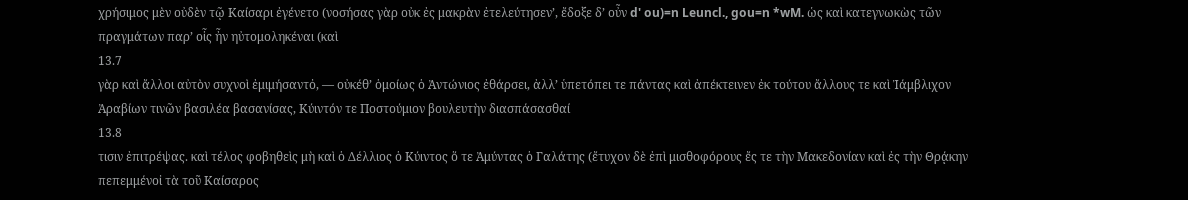χρήσιμος μὲν οὐδὲν τῷ Καίσαρι ἐγένετο (νοσήσας γὰρ οὐκ ἐς μακρὰν ἐτελεύτησενʼ, ἔδοξε δʼ οὖν d' ou)=n Leuncl., gou=n *wM. ὡς καὶ κατεγνωκὼς τῶν πραγμάτων παρʼ οἷς ἦν ηὐτομοληκέναι (καὶ
13.7
γὰρ καὶ ἄλλοι αὐτὸν συχνοὶ ἐμιμήσαντὀ, — οὐκέθʼ ὁμοίως ὁ Ἀντώνιος ἐθάρσει, ἀλλʼ ὑπετόπει τε πάντας καὶ ἀπέκτεινεν ἐκ τούτου ἄλλους τε καὶ Ἰάμβλιχον Ἀραβίων τινῶν βασιλέα βασανίσας, Κύιντόν τε Ποστούμιον βουλευτὴν διασπάσασθαί
13.8
τισιν ἐπιτρέψας. καὶ τέλος φοβηθεὶς μὴ καὶ ὁ Δέλλιος ὁ Κύιντος ὅ τε Ἀμύντας ὁ Γαλάτης (ἔτυχον δὲ ἐπὶ μισθοφόρους ἔς τε τὴν Μακεδονίαν καὶ ἐς τὴν Θρᾴκην πεπεμμένοἰ τὰ τοῦ Καίσαρος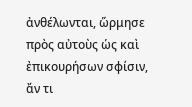ἀνθέλωνται, ὥρμησε πρὸς αὐτοὺς ὡς καὶ ἐπικουρήσων σφίσιν, ἄν τι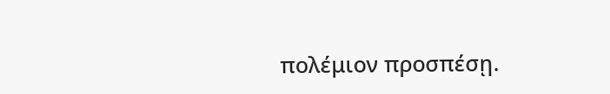πολέμιον προσπέσῃ.